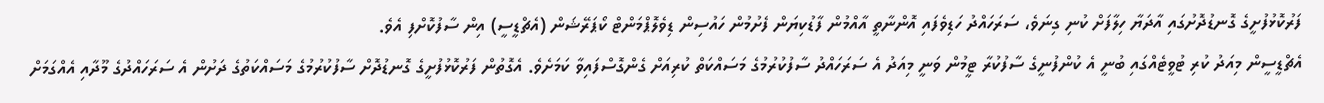ފަރުކޮޅުފުށީގެ ގޮނޑުދޮށުގައި އާދަޔާ ހިލާފަށް ކުނި ގިނަވެ، ސަރަހައްދު ހަޑިވެފައި އޮންނާތީ އާއްމުން ފާޑުކިޔަން ފެށުމުން ހައުސިން ޑިވެލޮޕްމަންޓް ކޯޕަރޭޝަން (އެޗްޑީސީ) އިން ސާފުކޮށްފި އެވެ.
އެޗްޑީސީން މިއަދު ކުރި ޓުވީޓެއްގައި ބުނީ އެ ކުންފުނީގެ ސާފުކުރާ ޓީމުން ވަނީ މިއަދު އެ ސަރަހައްދު ސާފުކުރުމުގެ މަސައްކަތް ކުރިއަށް ގެންގޮސްފައިވާ ކަމަށެވެ. އެގޮތުން ފަރުކޮޅުފުށީގެ ގޮނޑުދޮށް ސާފުކުރުމުގެ މަސައްކަތުގެ ދަށުން އެ ސަރަހައްދުގެ މޫދާއި އެއްގަމަށް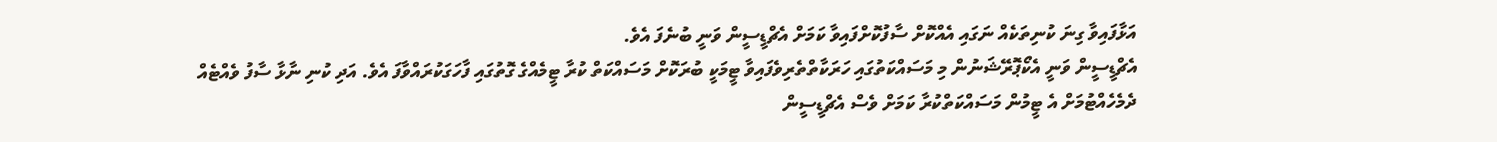އަޅާފައިވާ ގިނަ ކުނިތަކެއް ނަގައި އެއްކޮށް ސާފުކޮށްފައިވާ ކަމަށް އެޗްޑީސީން ވަނީ ބުނެފަ އެވެ.
އެޗްޑީސީން ވަނީ އެކޯޕޮރޭޝަނުން މި މަސައްކަތުގައި ހަރަކާތްތެރިވެފައިވާ ޓީމަކީ ބުރަކޮށް މަސައްކަތް ކުރާ ޓީމެއްގެ ގޮތުގައި ފާހަގަކުރައްވާފަ އެވެ. އަދި ކުނި ނާޅާ ސާފު ވެއްޓެއް ދެމެހެއްޓުމަށް އެ ޓީމުން މަސައްކަތްކުރާ ކަމަށް ވެސް އެޗްޑީސީން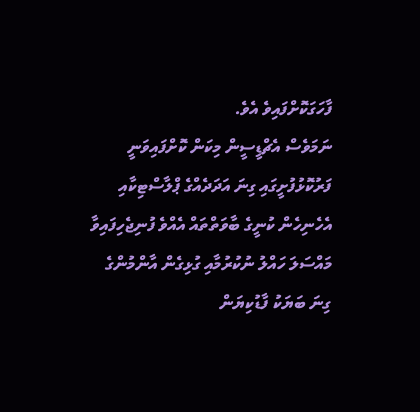ފާހަގަކޮށްފައިވެ އެވެ.
ނަމަވެސް އެޗްޑީސީން މިކަން ކޮށްފައިވަނީ ފަރުކޮޅުފުށީގައި ގިނަ އަދަދެއްގެ ޕްލާސްޓިކާއި އެހެނިހެން ކުނީގެ ބާވަތްތައް އެއްވެ ފުނިޖެހިފައިވާ މައްސަލަ ހައްލު ނުކުރުމާއި ގުޅިގެން އާންމުންގެ ގިނަ ބަޔަކު ފާޑުކިޔަން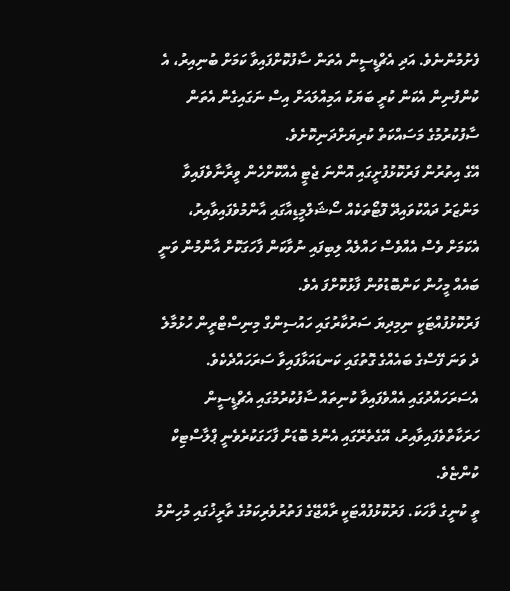ފެށުމުންނެވެ. އަދި އެޗްޑީސީން އެތަން ސާފުކޮށްފައިވާ ކަމަށް ބުނިއިރު، އެ ކުންފުނިން އެކަން ކުރީ ބަޔަކު އަމިއްލައަށް އިސް ނަގައިގެން އެތަން ސާފުކުރުމުގެ މަސައްކަތް ކުރިޔަށްދަނިކޮށެވެ.
އޭގެ އިތުރުން ފަރުކޮޅުފުށީގައި އޮންނަ ޖެޓީ އެއްކޮށްހެން ވީރާނާވެފައިވާ މަންޒަރު ދައްކުވައިދޭ ފޮޓޯތަކެއް ސޯޝަލްމީޑިއާގައި އާންމުވެފައިވާއިރު، އެކަމަށް ވެސް އެއްވެސް ހައްލެއް ލިބިފައި ނުވާކަން ފާހަގަކޮށް އާންމުން ވަނީ ބައެއް މީހުން ކަންބޮޑުވުން ފާޅުކޮށްފަ އެވެ.
ފަރުކޮޅުފުއްޓަކީ ނިމިދިޔަ ސަރުކާރުގައި ހައުސިންގް މިނިސްޓްރީން ހުޅުމާލެ ދެ ވަނަ ފޭސްގެ ބައެއްގެ ގޮތުގައި ކަނޑައަޅާފައިވާ ސަރަހައްދެކެވެ. އެސަރަހައްދުގައި އެއްވެފައިވާ ކުނިތައް ސާފުކުރުމުގައި އެޗްޑީސީން ހަރަކާތްވެފައިވާއިރު، އޭގެތެރޭގައި އެންމެ ބޮޑަށް ފާހަގަކުރެވެނީ ޕްލާސްޓިކް ކުންޏެވެ.
ތީ ކުނީގެ ވާހަކަ. ފަރުކޮޅުފުއްޓަކީ ރާއްޖޭގެ ފަތުރުވެރިކަމުގެ ތާރީޚުގައި މުހިންމު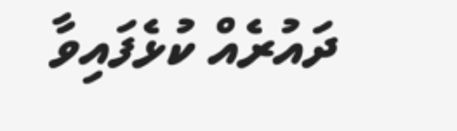ދައުރެއް ކުޅެފައިވާ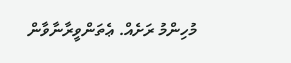މުހިންމު ރަށެއް. ޢެތަންވީރާނާވާން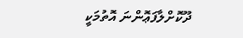ދޫކޮށްލާފަޢޮންނަ އޮތުމަކީ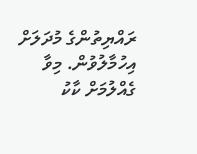ރައްޔިތުންގެ މުދަލަށް އިހުމާލުވުން. މިވާ ގެއްލުމަށް ކާކު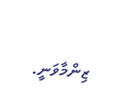ޒިންމާވަނީ.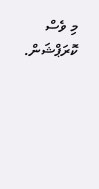މި ވެސް ކޮރަޕްޝަން.